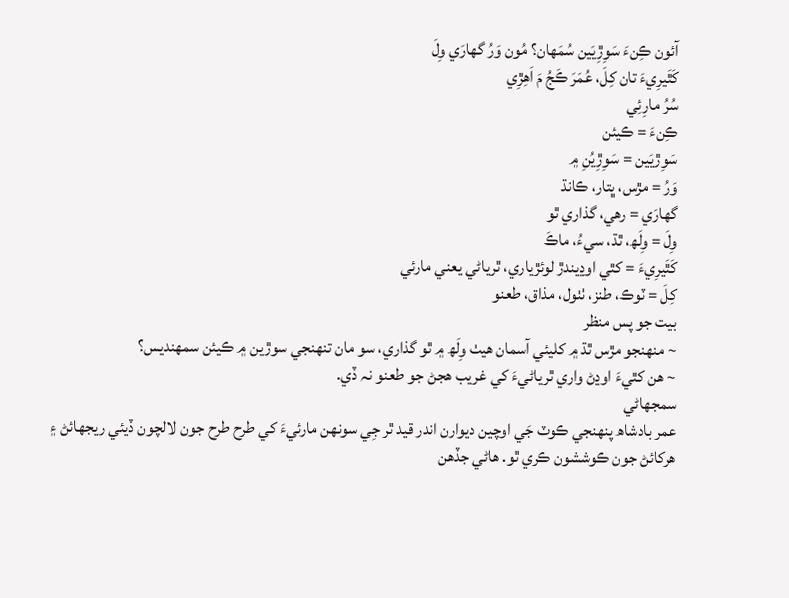آئون ڪِنءَ سَوِڙِيَين سُمَهان؟ مُون وَرُ گهارَي وِلَ
کَٿَيرِيءَ تان کِلَ، عُمَرَ ڪَجُ مَ اَهِڙِي
سُرُ مارِئِي
ڪِنءَ = ڪيئن
سَوِڙيَين = سَوِڙِيُنِ ۾
وَرُ = مڙس، ڀتار، ڪانڌ
گهارَي = رهي، گذاري ٿو
وِلَ = وِلَھ، ٿڌ، سيءُ، ماڪَ
کَٿَيرِيءَ = کٿي اوڍيندڙ لوئڙياري، ٿرياڻي يعني مارئي
کِلَ = ٽوڪ، طنز، ٺٺول، مذاق، طعنو
بيت جو پس منظر
~ منهنجو مڙس ٿڌ ۾ کليئي آسمان هيٺ وِلَھ ۾ ٿو گذاري، سو مان تنهنجي سوڙين ۾ ڪيئن سمهنديس؟
~ هن کٿيءَ اوڍڻ واري ٿرياڻيءَ کي غريب هجڻ جو طعنو نہ ڏي.
سمجهاڻي
عمر بادشاھ پنهنجي ڪوٽ جَي اوچين ديوارن اندر قيد ٿر جِي سونهن مارئيءَ کي طرح طرح جون لالچون ڏيئي ريجهائڻ ۽ هرکائڻ جون ڪوششون ڪري ٿو. هاڻي جڏهن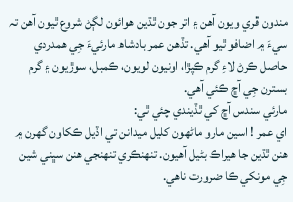مندون ڦري ويون آهن ۽ اتر جون ٿڌين هوائون لڳڻ شروع ٿيون آهن تہ سيءَ ۾ اضافو ٿيو آهي. تڏهن عمر بادشاھ مارئيءَ جِي همدردي حاصل ڪرڻ لاءِ گرم ڪپڙا، اونيون لويون، ڪمبل، سوڙيون ۽ گرم بسترن جِي آڇ ڪئي آهي.
مارئي سندس آڇ کي ٿڏيندي چئي ٿي:
اي عمر ! اسين مارو ماڻهون کليل ميدانن تي اڏيل ڪکاون گهرن ۾ هنن ٿڌين جا هيراڪ بڻيل آهيون. تنهنڪري تنهنجي هنن سڀني شين جِي مونکي ڪا ضرورت ناهي.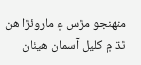منهنجو مڙس ۽ ماروئڙا هن ٿڌ ۾ کليل آسمان هيٺان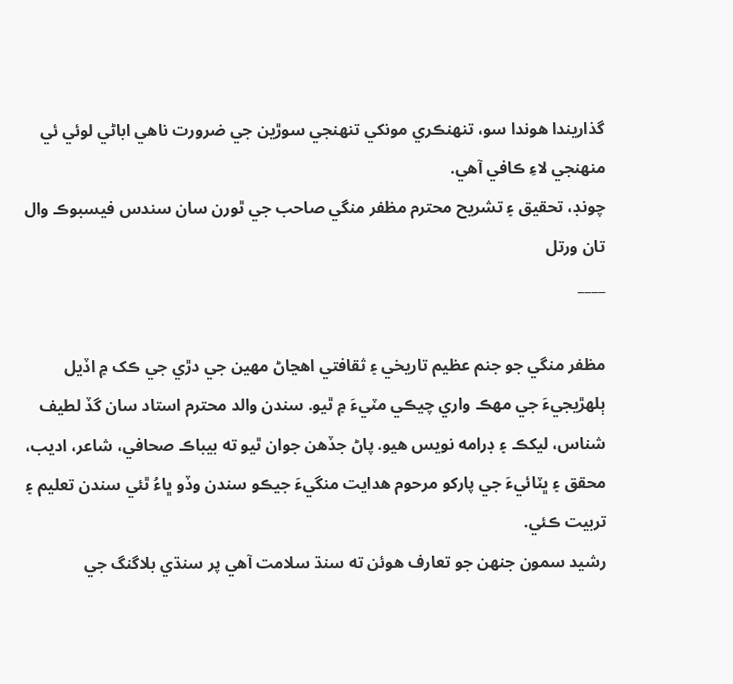گذاريندا هوندا سو، تنهنڪري مونکي تنهنجي سوڙين جي ضرورت ناهي اباڻي لوئي ئي منهنجي لاءِ ڪافي آهي.
چونڊ، تحقيق ۽ تشريح محترم مظفر منگي صاحب جي ٿورن سان سندس فيسبوڪ وال تان ورتل
____

مظفر منگي جو جنم عظيم تاريخي ۽ ثقافتي اهڃاڻ مهين جي دڙي جي ڪک ۾ اڏيل ٻلهڙيجيءَ جي مهڪ واري چيڪي مٽيءَ ۾ ٿيو. سندن والد محترم استاد سان گڏ لطيف شناس، ليکڪ ۽ ڊرامه نويس هيو. پاڻ جڏهن جوان ٿيو ته بيباڪ صحافي، شاعر، اديب، محقق ۽ ڀٽائيءَ جي پارکو مرحوم هدايت منگيءَ جيڪو سندن وڏو ڀاءُ ٿئي سندن تعليم ۽ تربيت ڪئي.
رشيد سمون جنهن جو تعارف هوئن ته سنڌ سلامت آهي پر سنڌي بلاگنگ جي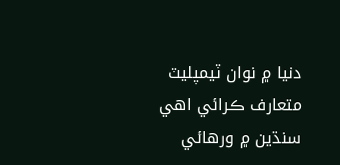دنيا ۾ نوان ٽيمپليٽ متعارف ڪرائي اهي سنڌين ۾ ورهائي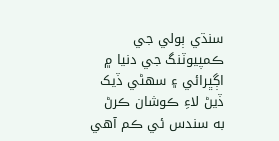سنڌي ٻولي جي ڪمپيوٽنگ جي دنيا ۾ اڳڀرائي ۽ سهڻي ڏيک ڏيڻ لاءِ ڪوشان ڪرڻ به سندس ئي ڪم آهي